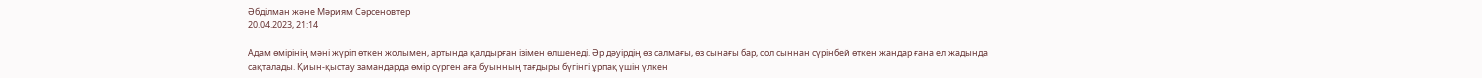Әбділман және Мәриям Сәрсеновтер
20.04.2023, 21:14

Адам өмірінің мәні жүріп өткен жолымен, артында қалдырған ізімен өлшенеді. Әр дәуірдің өз салмағы, өз сынағы бар, сол сыннан сүрінбей өткен жандар ғана ел жадында сақталады. Қиын-қыстау замандарда өмір сүрген аға буынның тағдыры бүгінгі ұрпақ үшін үлкен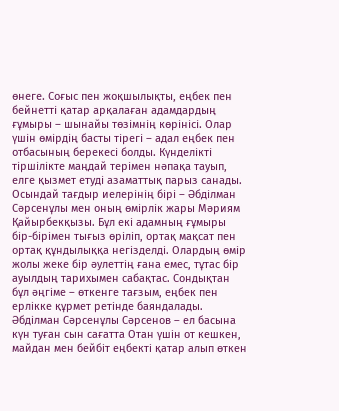өнеге. Соғыс пен жоқшылықты, еңбек пен бейнетті қатар арқалаған адамдардың ғұмыры – шынайы төзімнің көрінісі. Олар үшін өмірдің басты тірегі – адал еңбек пен отбасының берекесі болды. Күнделікті тіршілікте маңдай терімен нәпақа тауып, елге қызмет етуді азаматтық парыз санады. Осындай тағдыр иелерінің бірі – Әбділман Сәрсенұлы мен оның өмірлік жары Мәриям Қайырбекқызы. Бұл екі адамның ғұмыры бір-бірімен тығыз өріліп, ортақ мақсат пен ортақ құндылыққа негізделді. Олардың өмір жолы жеке бір әулеттің ғана емес, тұтас бір ауылдың тарихымен сабақтас. Сондықтан бұл әңгіме – өткенге тағзым, еңбек пен ерлікке құрмет ретінде баяндалады.
Әбділман Сәрсенұлы Сәрсенов – ел басына күн туған сын сағатта Отан үшін от кешкен, майдан мен бейбіт еңбекті қатар алып өткен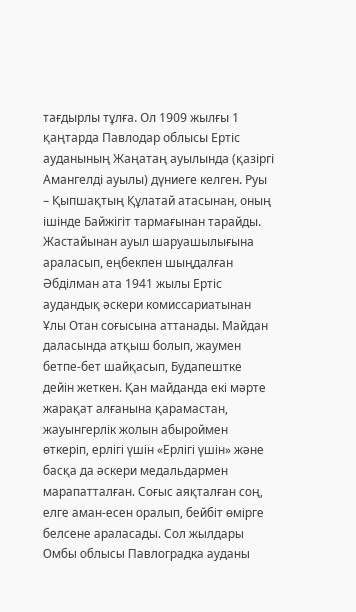тағдырлы тұлға. Ол 1909 жылғы 1 қаңтарда Павлодар облысы Ертіс ауданының Жаңатаң ауылында (қазіргі Амангелді ауылы) дүниеге келген. Руы – Қыпшақтың Құлатай атасынан, оның ішінде Байжігіт тармағынан тарайды. Жастайынан ауыл шаруашылығына араласып, еңбекпен шыңдалған Әбділман ата 1941 жылы Ертіс аудандық әскери комиссариатынан Ұлы Отан соғысына аттанады. Майдан даласында атқыш болып, жаумен бетпе-бет шайқасып, Будапештке дейін жеткен. Қан майданда екі мәрте жарақат алғанына қарамастан, жауынгерлік жолын абыроймен өткеріп, ерлігі үшін «Ерлігі үшін» және басқа да әскери медальдармен марапатталған. Соғыс аяқталған соң, елге аман-есен оралып, бейбіт өмірге белсене араласады. Сол жылдары Омбы облысы Павлоградка ауданы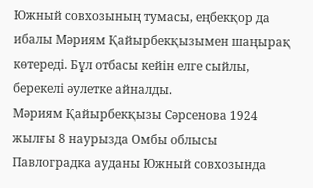Южный совхозының тумасы, еңбекқор да ибалы Мәриям Қайырбекқызымен шаңырақ көтереді. Бұл отбасы кейін елге сыйлы, берекелі әулетке айналды.
Мәриям Қайырбекқызы Сәрсенова 1924 жылғы 8 наурызда Омбы облысы Павлоградка ауданы Южный совхозында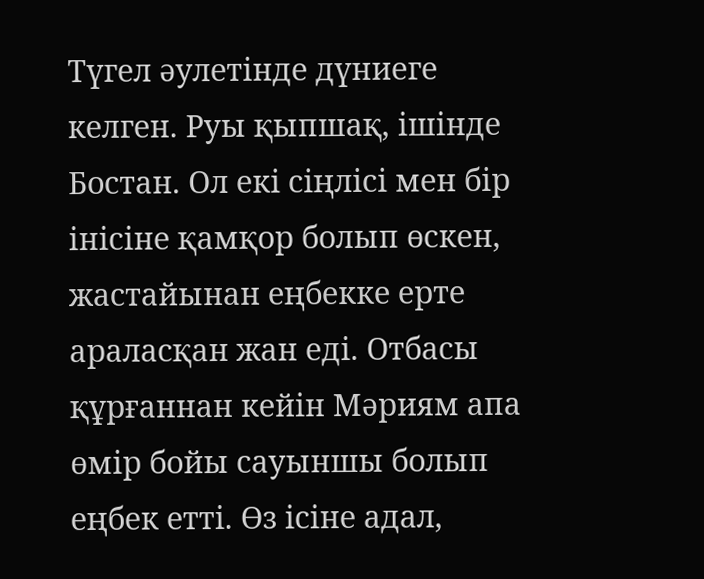Түгел әулетінде дүниеге келген. Руы қыпшақ, ішінде Бостан. Ол екі сіңлісі мен бір інісіне қамқор болып өскен, жастайынан еңбекке ерте араласқан жан еді. Отбасы құрғаннан кейін Мәриям апа өмір бойы сауыншы болып еңбек етті. Өз ісіне адал,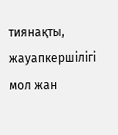тиянақты, жауапкершілігі мол жан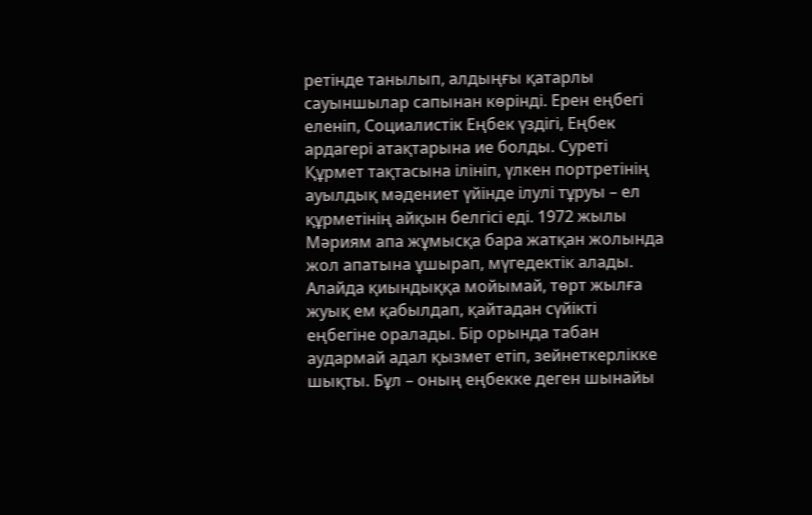ретінде танылып, алдыңғы қатарлы сауыншылар сапынан көрінді. Ерен еңбегі еленіп, Социалистік Еңбек үздігі, Еңбек ардагері атақтарына ие болды. Суреті Құрмет тақтасына ілініп, үлкен портретінің ауылдық мәдениет үйінде ілулі тұруы – ел құрметінің айқын белгісі еді. 1972 жылы Мәриям апа жұмысқа бара жатқан жолында жол апатына ұшырап, мүгедектік алады. Алайда қиындыққа мойымай, төрт жылға жуық ем қабылдап, қайтадан сүйікті еңбегіне оралады. Бір орында табан аудармай адал қызмет етіп, зейнеткерлікке шықты. Бұл – оның еңбекке деген шынайы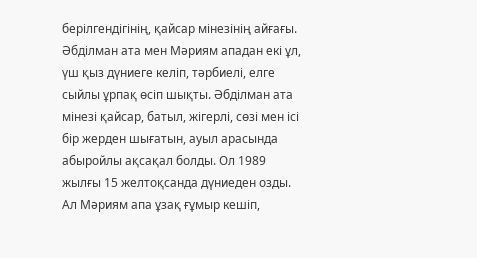берілгендігінің, қайсар мінезінің айғағы.
Әбділман ата мен Мәриям ападан екі ұл, үш қыз дүниеге келіп, тәрбиелі, елге сыйлы ұрпақ өсіп шықты. Әбділман ата мінезі қайсар, батыл, жігерлі, сөзі мен ісі бір жерден шығатын, ауыл арасында абыройлы ақсақал болды. Ол 1989 жылғы 15 желтоқсанда дүниеден озды. Ал Мәриям апа ұзақ ғұмыр кешіп,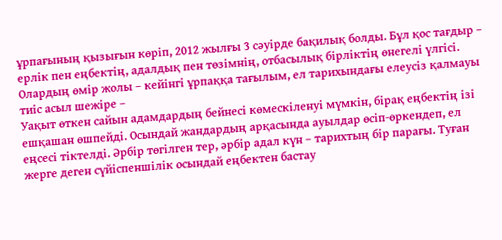ұрпағының қызығын көріп, 2012 жылғы 3 сәуірде бақилық болды. Бұл қос тағдыр – ерлік пен еңбектің, адалдық пен төзімнің, отбасылық бірліктің өнегелі үлгісі. Олардың өмір жолы – кейінгі ұрпаққа тағылым, ел тарихындағы елеусіз қалмауы тиіс асыл шежіре –
Уақыт өткен сайын адамдардың бейнесі көмескіленуі мүмкін, бірақ еңбектің ізі ешқашан өшпейді. Осындай жандардың арқасында ауылдар өсіп-өркендеп, ел еңсесі тіктелді. Әрбір төгілген тер, әрбір адал күн – тарихтың бір парағы. Туған жерге деген сүйіспеншілік осындай еңбектен бастау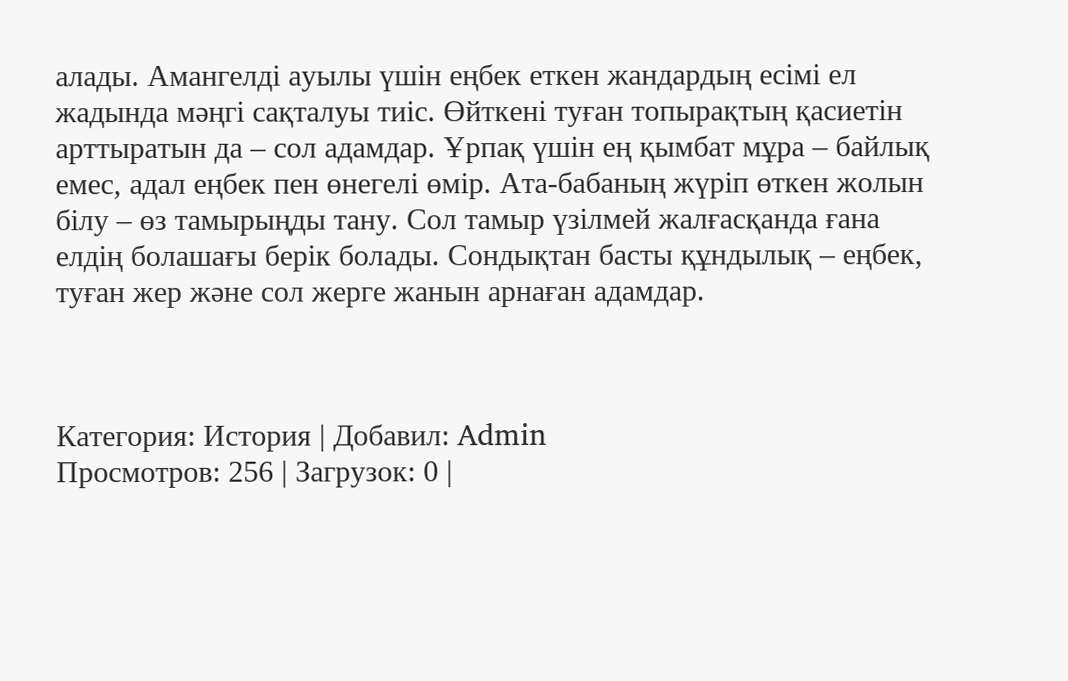алады. Амангелді ауылы үшін еңбек еткен жандардың есімі ел жадында мәңгі сақталуы тиіс. Өйткені туған топырақтың қасиетін арттыратын да – сол адамдар. Ұрпақ үшін ең қымбат мұра – байлық емес, адал еңбек пен өнегелі өмір. Ата-бабаның жүріп өткен жолын білу – өз тамырыңды тану. Сол тамыр үзілмей жалғасқанда ғана елдің болашағы берік болады. Сондықтан басты құндылық – еңбек, туған жер және сол жерге жанын арнаған адамдар.



Категория: История | Добавил: Admin
Просмотров: 256 | Загрузок: 0 |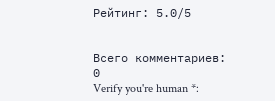Рейтинг: 5.0/5


Всего комментариев: 0
Verify you're human *: